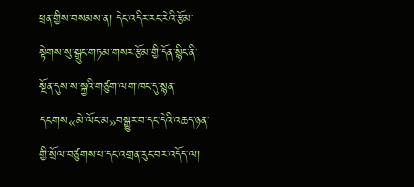ཕྲན་གྱིས་བསམས་ན། དེང་འདིར་རང་རེའི་རྩོམ་སྟེགས་སུ་སྒྲུང་གཏམ་གསར་རྩོམ་གྱི་དོན་སྙིང་ནི་སྔོན་དུས་ས་སྐྱའི་གཙུག་ལག་ཁང་དུ་སྙན་དངགས«མེ་ལོང་མ»བསྒྱུར་བ་དང་དེའི་འཆད་ཉན་གྱི་སྲོལ་བཙུགས་པ་དང་འགྲན་རུང་བར་འདོད་ལ།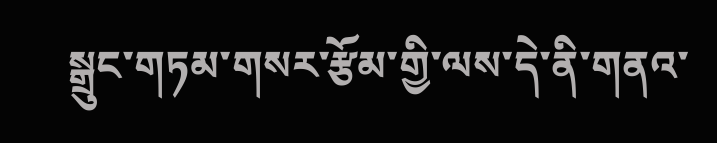སྒྲུང་གཏམ་གསར་རྩོམ་གྱི་ལས་དེ་ནི་གནའ་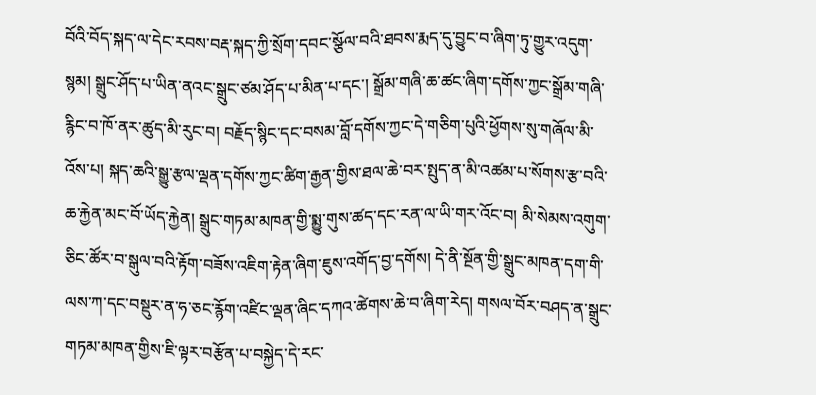བོའི་བོད་སྐད་ལ་དེང་རབས་བརྡ་སྐད་ཀྱི་སྲོག་དབང་སྩོལ་བའི་ཐབས་རྨད་དུ་བྱུང་བ་ཞིག་ཏུ་གྱུར་འདུག་སྙམ། སྒྲུང་ཤོད་པ་ཡིན་ནའང་སྒྲུང་ཙམ་ཤོད་པ་མིན་པ་དང་། སྒྲོམ་གཞི་ཆ་ཚང་ཞིག་དགོས་ཀྱང་སྒྲོམ་གཞི་རྙིང་བ་ཁོ་ནར་ཚུད་མི་རུང་བ། བརྗོད་སྙིང་དང་བསམ་བློ་དགོས་ཀྱང་དེ་གཅིག་པུའི་ཕྱོགས་སུ་གཞོལ་མི་འོས་པ། སྐད་ཆའི་སྒྱུ་རྩལ་ལྡན་དགོས་ཀྱང་ཚིག་རྒྱན་གྱིས་ཐལ་ཆེ་བར་སྤུད་ན་མི་འཚམ་པ་སོགས་རྩ་བའི་ཆ་རྐྱེན་མང་བོ་ཡོད་རྐྱེན། སྒྲུང་གཏམ་མཁན་གྱི་སྨྱུ་གུས་ཚད་དང་རན་ལ་ཡི་གར་འོང་བ། མི་སེམས་འགུག་ཅིང་ཚོར་བ་སྒུལ་བའི་རྟོག་བཟོས་འཇིག་རྟེན་ཞིག་ཇུས་འགོད་བྱ་དགོས། དེ་ནི་སྔོན་གྱི་སྒྲུང་མཁན་དག་གི་ལས་ཀ་དང་བསྡུར་ན་ཧ་ཅང་རྙོག་འཛིང་ལྡན་ཞིང་དཀའ་ཚེགས་ཆེ་བ་ཞིག་རེད། གསལ་བོར་བཤད་ན་སྒྲུང་གཏམ་མཁན་གྱིས་ཇི་ལྟར་བརྩོན་པ་བསྐྱེད་དེ་རང་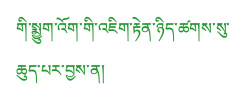གི་སྨྱུག་འོག་གི་འཇིག་རྟེན་ཉིད་ཚགས་སུ་ཆུད་པར་བྱས་ན།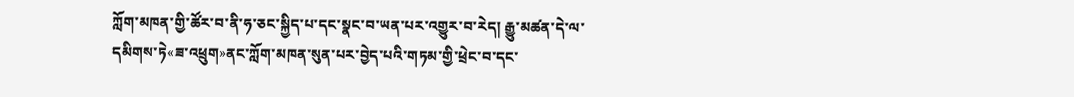ཀློག་མཁན་གྱི་ཚོར་བ་ནི་ཧ་ཅང་སྐྱིད་པ་དང་སྣང་བ་ཡན་པར་འགྱུར་བ་རེད། རྒྱུ་མཚན་དེ་ལ་དམིགས་ཏེ«ཟ་འཕྲུག»ནང་ཀློག་མཁན་སུན་པར་བྱེད་པའི་གཏམ་གྱི་ཕྲེང་བ་དང་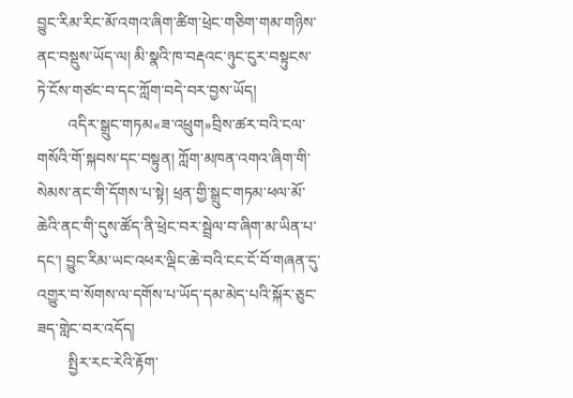བྱུང་རིམ་རིང་མོ་འགའ་ཞིག་ཚིག་ཕྲེང་གཅིག་གམ་གཉིས་ནང་བསྡུས་ཡོད་ལ། མི་སྣའི་ཁ་བརྡའང་ཉུང་ངུར་བསྟུངས་ཏེ་ངོས་གཙང་བ་དང་ཀློག་བདེ་བར་བྱས་ཡོད།
        འདིར་སྒྲུང་གཏམ«ཟ་འཕྲུག»བྲིས་ཚར་བའི་ངལ་གསོའི་གོ་སྐབས་དང་བསྟུན། ཀློག་མཁན་འགའ་ཞིག་གི་སེམས་ནང་གི་དོགས་པ་སྟེ། ཕྲན་གྱི་སྒྲུང་གཏམ་ཕལ་མོ་ཆེའི་ནང་གི་དུས་ཚོད་ནི་ཕྲེང་བར་སྦྲེལ་བ་ཞིག་མ་ཡིན་པ་དང་། བྱུང་རིམ་ཡང་འཕར་ལྡིང་ཆེ་བའི་ངང་ངོ་བོ་གཞན་དུ་འགྱུར་བ་སོགས་ལ་དགོས་པ་ཡོད་དམ་མེད་པའི་སྐོར་ཅུང་ཟད་གླེང་བར་འདོད།
        སྤྱིར་རང་རེའི་རྟོག་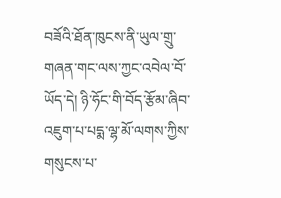བཟོའི་ཐོན་ཁུངས་ནི་ཡུལ་གྲུ་གཞན་གང་ལས་ཀྱང་འབེལ་བོ་ཡོད་དེ། ཉི་ཧོང་གི་བོད་རྩོམ་ཞིབ་འཇུག་པ་པདྨ་ལྷ་མོ་ལགས་ཀྱིས་གསུངས་པ་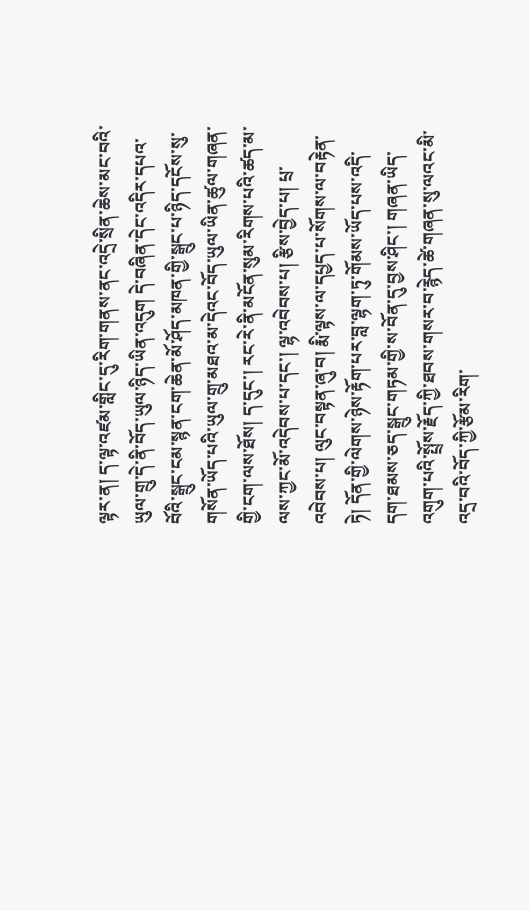ལྟར་ན། ད་ལྟ་འཛམ་གླིང་དུ་རིག་གནས་ནང་འདྲེ་སྲིན་ཆེས་མང་བའི་ཡུལ་གྲུ་དེ་ནི་བོད་ཡུལ་ཉིད་ཡིན་འདུག དེ་བཞིན་དེང་འདིར་དཔའ་བོའི་སྒྲུང་ངམ་སྙན་ངག་ཆེན་མོ་ཤོད་མཁན་གྱི་སྒྲུང་པ་ཉིད་དངོས་སུ་གསོན་ཡོད་པའི་ཡུལ་གྲུ་མཐའ་མ་དེའང་བོད་ཡུལ་ཡིན་ཚུལ་གཞན་གྱི་ངག་ལས་ཐོས། ད་དུང་། རང་རེ་ནི་མངོན་སུམ་རིགས་པའི་ཚད་མ་ལས་ཀྱང་མོ་འདེབས་པ་དང་། ལྷ་འབེབས་པ། རྩིས་བྱེད་པ། པྲ་འབེབས་པ། ལུང་བསྟན་ཞུ་བ། རྨི་ལྟས་ལ་དཔྱད་པ་སོགས་ལ་བརྟེན་ཏེ། དོན་གྱི་ལེགས་ཉེས་རྟོག་པར་བླ་ལྷག་ཏུ་གོམས་ཡོད་པས་འདི་དག་ཐམས་ཅད་སྒྲུང་གཏམ་གྱི་ས་བོན་དུ་བྱས་ཤིང་། གཞན་ཡིད་འགུག་པའི་སྤྲོས་རྗོད་ཀྱི་ཐབས་གསར་བ་རྙེད་ཚེ་གཞན་སུ་ལའང་མི་འདྲ་བའི་བོད་ཀྱི་རྩོམ་རིག་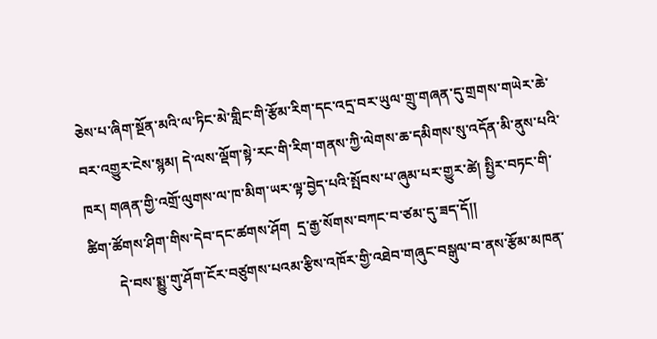ཅེས་པ་ཞིག་སྔོན་མའི་ལ་ཏིང་མེ་གླིང་གི་རྩོམ་རིག་དང་འདྲ་བར་ཡུལ་གྲུ་གཞན་དུ་གྲགས་གཡེར་ཆེ་བར་འགྱུར་ངེས་སྙམ། དེ་ལས་ལྡོག་སྟེ་རང་གི་རིག་གནས་ཀྱི་ལེགས་ཆ་དམིགས་སུ་འདོན་མི་ནུས་པའི་ཁར། གཞན་གྱི་འགྲོ་ལུགས་ལ་ཁ་མིག་ཡར་ལྟ་བྱེད་པའི་སྤོབས་པ་ཞུམ་པར་གྱུར་ཚེ། སྤྱིར་བཏང་གི་ཚིག་ཚོགས་ཤིག་གིས་དེབ་དང་ཚགས་ཤོག  དྲ་རྒྱ་སོགས་བཀང་བ་ཙམ་དུ་ཟད་དོ།།
        དེ་བས་སྨྱུ་གུ་ཤོག་ངོར་བཙུགས་པའམ་རྩིས་འཁོར་གྱི་འཐེབ་གཞུང་བསྒུལ་བ་ནས་རྩོམ་མཁན་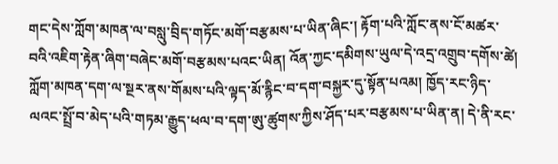གང་དེས་ཀློག་མཁན་ལ་བསླུ་བྲིད་གཏོང་མགོ་བརྩམས་པ་ཡིན་ཞིང་། རྟོག་པའི་ཀློང་ནས་ངོ་མཚར་བའི་འཇིག་རྟེན་ཞིག་བཞེང་མགོ་བརྩམས་པའང་ཡིན། འོན་ཀྱང་དམིགས་ཡུལ་དེ་འདྲ་འགྲུབ་དགོས་ཚེ། ཀློག་མཁན་དག་ལ་སྔར་ནས་གོམས་པའི་ལྟད་མོ་རྙིང་བ་དག་བསྐྱར་དུ་སྟོན་པའམ། ཁྱོད་རང་ཉིད་ལའང་སྤྲོ་བ་མེད་པའི་གཏམ་རྒྱུད་ཕལ་བ་དག་ཨུ་ཚུགས་ཀྱིས་ཤོད་པར་བརྩམས་པ་ཡིན་ན། དེ་ནི་རང་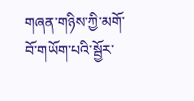གཞན་གཉིས་ཀྱི་མགོ་བོ་གཡོག་པའི་སྦྱོར་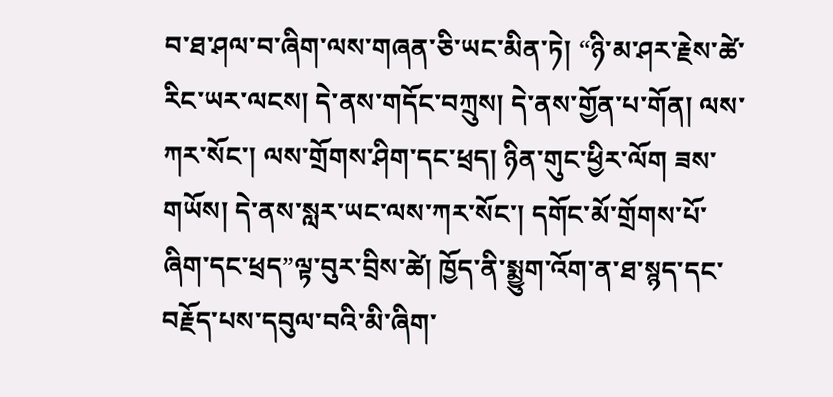བ་ཐ་ཤལ་བ་ཞིག་ལས་གཞན་ཅི་ཡང་མིན་ཏེ། “ཉི་མ་ཤར་རྗེས་ཚེ་རིང་ཡར་ལངས། དེ་ནས་གདོང་བཀྲུས། དེ་ནས་གྱོན་པ་གོན། ལས་ཀར་སོང་། ལས་གྲོགས་ཤིག་དང་ཕྲད། ཉིན་གུང་ཕྱིར་ལོག ཟས་གཡོས། དེ་ནས་སླར་ཡང་ལས་ཀར་སོང་། དགོང་མོ་གྲོགས་པོ་ཞིག་དང་ཕྲད”ལྟ་བུར་བྲིས་ཚེ། ཁྱོད་ནི་སྨྱུག་འོག་ན་ཐ་སྙད་དང་བརྗོད་པས་དབུལ་བའི་མི་ཞིག་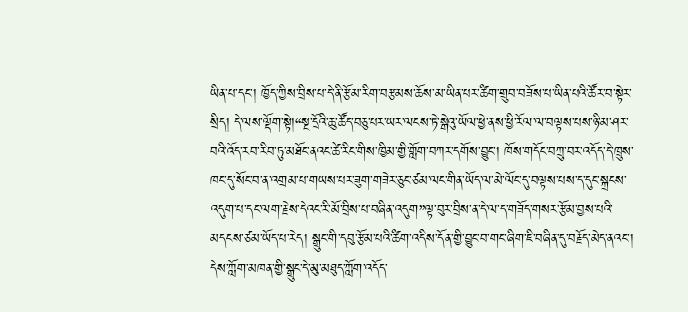ཡིན་པ་དང་། ཁྱོད་ཀྱིས་བྲིས་པ་དེ་ནི་རྩོམ་རིག་བརྩམས་ཆོས་མ་ཡིན་པར་ཚིག་གྲུབ་བཟོས་པ་ཡིན་པའི་ཚོར་བ་སྟེར་སྲིད། དེ་ལས་ལྡོག་སྟེ།“སྔ་དྲོའི་ཆུ་ཚོད་བཅུ་པར་ཡར་ལངས་ཏེ་སྒེའུ་ཡོལ་ཕྱེ་ནས་ཕྱི་རོལ་ལ་བལྟས་པས་ཉི་མ་ཤར་བའི་འོད་རབ་རིབ་ཏུ་མཐོང་ནའང་ཚེ་རིང་གིས་ཁྱིམ་གྱི་གློག་བཀར་དགོས་བྱུང་། ཁོས་གདོང་བཀྲུ་བར་འདོད་དེ་ཁྲུས་ཁང་དུ་སོང་བ་ན་འགྲམ་པ་གཡས་པར་ཟུག་གཟེར་ཅུང་ཙམ་ལང་གིན་ཡོད་ལ་མེ་ལོང་དུ་བལྟས་པས་ད་དུང་སྐྲངས་འདུག་པ་དང་ལག་རྗེས་དེའང་རི་མོ་བྲིས་པ་བཞིན་འདུག”ལྟ་བུར་བྲིས་ན་དེ་ལ་ད་གཟོད་གསར་རྩོམ་བྱས་པའི་མདངས་ཙམ་ཡོད་པ་རེད། སྒྲུང་གི་དབུ་རྩོམ་པའི་ཚིག་འདིས་དོན་གྱི་བྱུང་བ་གང་ཞིག་ཇི་བཞིན་དུ་བརྗོད་མེད་ནའང་། དེས་ཀློག་མཁན་གྱི་སྒྲུང་དེ་མུ་མཐུད་ཀློག་འདོད་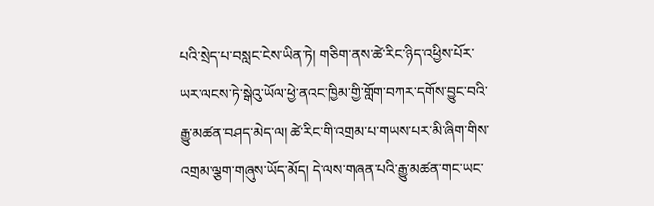པའི་སྲེད་པ་བསླང་ངེས་ཡིན་ཏེ། གཅིག་ནས་ཚེ་རིང་ཉིད་འཕྱིས་པོར་ཡར་ལངས་ཏེ་སྒེའུ་ཡོལ་ཕྱེ་ནའང་ཁྱིམ་གྱི་གློག་བཀར་དགོས་བྱུང་བའི་རྒྱུ་མཚན་བཤད་མེད་ལ། ཚེ་རིང་གི་འགྲམ་པ་གཡས་པར་མི་ཞིག་གིས་འགྲམ་ལྕག་གཞུས་ཡོད་མོད། དེ་ལས་གཞན་པའི་རྒྱུ་མཚན་གང་ཡང་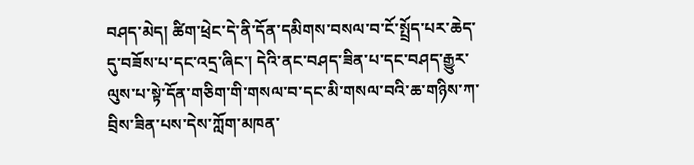བཤད་མེད། ཚིག་ཕྲེང་དེ་ནི་དོན་དམིགས་བསལ་བ་ངོ་སྤྲོད་པར་ཆེད་དུ་བཟོས་པ་དང་འདྲ་ཞིང་། དེའི་ནང་བཤད་ཟིན་པ་དང་བཤད་རྒྱུར་ལུས་པ་སྟེ་དོན་གཅིག་གི་གསལ་བ་དང་མི་གསལ་བའི་ཆ་གཉིས་ཀ་བྲིས་ཟིན་པས་དེས་ཀློག་མཁན་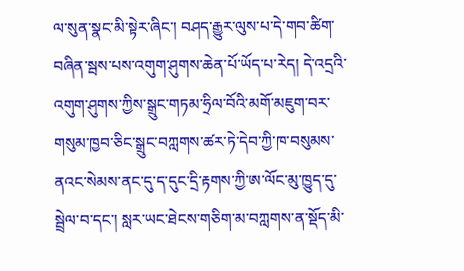ལ་སུན་སྣང་མི་སྟེར་ཞིང་། བཤད་རྒྱུར་ལུས་པ་དེ་གབ་ཚིག་བཞིན་སྦས་པས་འགུག་ཤུགས་ཆེན་པོ་ཡོད་པ་རེད། དེ་འདྲའི་འགུག་ཤུགས་ཀྱིས་སྒྲུང་གཏམ་ཧྲིལ་བོའི་མགོ་མཇུག་བར་གསུམ་ཁྱབ་ཅིང་སྒྲུང་བཀླགས་ཚར་ཏེ་དེབ་ཀྱི་ཁ་བསུམས་ནའང་སེམས་ནང་དུ་ད་དུང་དྲི་རྟགས་ཀྱི་ཨ་ལོང་མུ་ཁྱུད་དུ་སྦྲེལ་བ་དང་། སླར་ཡང་ཐེངས་གཅིག་མ་བཀླགས་ན་སྡོད་མི་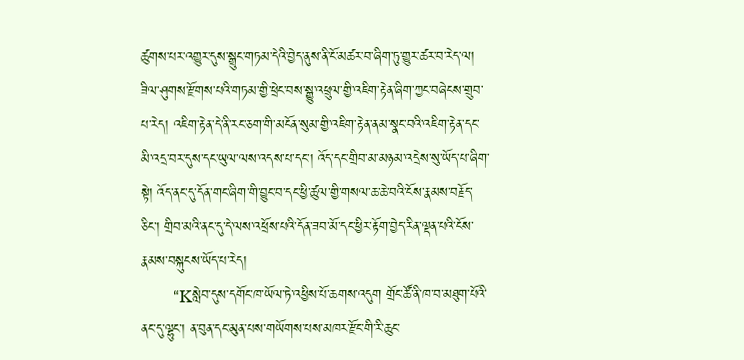ཚུགས་པར་འགྱུར་དུས་སྒྲུང་གཏམ་དེའི་བྱེད་ནུས་ནི་ངོ་མཚར་བ་ཞིག་ཏུ་གྱུར་ཚར་བ་རེད་ལ། ཟིལ་ཤུགས་རྫོགས་པའི་གཏམ་གྱི་ཕྲེང་བས་སྒྱུ་འཕྲུལ་གྱི་འཇིག་རྟེན་ཞིག་ཀྱང་བཞེངས་གྲུབ་པ་རེད། འཇིག་རྟེན་དེ་ནི་རང་ཅག་གི་མངོན་སུམ་གྱི་འཇིག་རྟེན་ནམ་སྣང་བའི་འཇིག་རྟེན་དང་མི་འདྲ་བར་དུས་དང་ཡུལ་ལས་འདས་པ་དང་། འོད་དང་གྲིབ་མ་མཉམ་འདྲེས་སུ་ཡོད་པ་ཞིག་སྟེ། འོད་ནང་དུ་དོན་གང་ཞིག་གི་བྱུང་བ་དང་ཕྱི་ཚུལ་གྱི་གསལ་ཆ་ཆེ་བའི་ངོས་རྣམས་བརྗོད་ཅིང་། གྲིབ་མའི་ནང་དུ་དེ་ལས་འཕྲོས་པའི་དོན་ཟབ་མོ་དང་ཕྱིར་རྟོག་བྱེད་རིན་ལྡན་པའི་ངོས་རྣམས་བསྐུངས་ཡོད་པ་རེད།
        “Kསླེབ་དུས་དགོང་ཁ་ཡོལ་ཏེ་འཕྱིས་པོ་ཆགས་འདུག གྲོང་ཚོ་ནི་ཁ་བ་མཐུག་པོའི་ནང་དུ་ལྷུང་། ན་བུན་དང་མུན་པས་གཡོགས་པས་མཁར་རྫོང་གི་རི་ཆུང་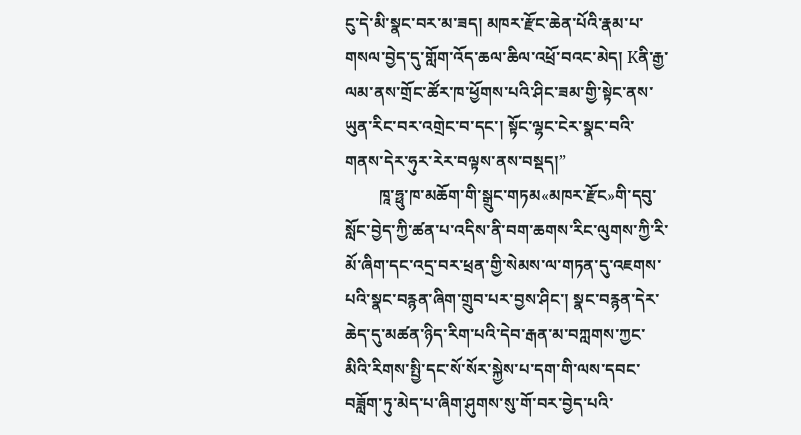ངུ་དེ་མི་སྣང་བར་མ་ཟད། མཁར་རྫོང་ཆེན་པོའི་རྣམ་པ་གསལ་བྱེད་དུ་གློག་འོད་ཆལ་ཆིལ་འཕྲོ་བའང་མེད། Kནི་རྒྱ་ལམ་ནས་གྲོང་ཚོར་ཁ་ཕྱོགས་པའི་ཤིང་ཟམ་གྱི་སྟེང་ནས་ཡུན་རིང་བར་འགྲེང་བ་དང་། སྟོང་ལྷང་ངེར་སྣང་བའི་གནས་དེར་ཧུར་རེར་བལྟས་ནས་བསྡད།”
        ཁཱ་ཧྥུ་ཁ་མཆོག་གི་སྒྲུང་གཏམ«མཁར་རྫོང»གི་དབུ་སློང་བྱེད་ཀྱི་ཚན་པ་འདིས་ནི་བག་ཆགས་རིང་ལུགས་ཀྱི་རི་མོ་ཞིག་དང་འདྲ་བར་ཕྲན་གྱི་སེམས་ལ་གཏན་དུ་འཇགས་པའི་སྣང་བརྙན་ཞིག་གྲུབ་པར་བྱས་ཤིང་། སྣང་བརྙན་དེར་ཆེད་དུ་མཚན་ཉིད་རིག་པའི་དེབ་རྒན་མ་བཀླགས་ཀྱང་མིའི་རིགས་སྤྱི་དང་སོ་སོར་སྐྱེས་པ་དག་གི་ལས་དབང་བཟློག་ཏུ་མེད་པ་ཞིག་ཤུགས་སུ་གོ་བར་བྱེད་པའི་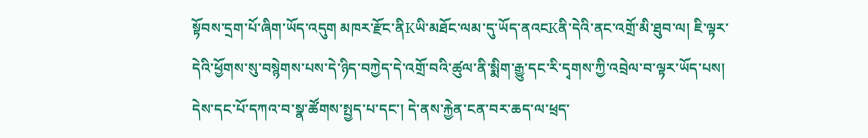སྟོབས་དྲག་པོ་ཞིག་ཡོད་འདུག མཁར་རྫོང་ནིKཡི་མཐོང་ལམ་དུ་ཡོད་ནའངKནི་དེའི་ནང་འགྲོ་མི་ཐུབ་ལ། ཇི་ལྟར་དེའི་ཕྱོགས་སུ་བསྙེགས་པས་དེ་ཉིད་བཀྱེད་དེ་འགྲོ་བའི་ཚུལ་ནི་སྨིག་རྒྱུ་དང་རི་དྭགས་ཀྱི་འབྲེལ་བ་ལྟར་ཡོད་པས། དེས་དང་པོ་དཀའ་བ་སྣ་ཚོགས་སྤྱད་པ་དང་། དེ་ནས་རྐྱེན་ངན་བར་ཆད་ལ་ཕྲད་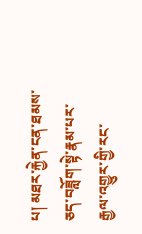པ། མཐར་རྐྱེན་ངན་ཐམས་ཅད་བཟློག་སྟེ་རྣམ་པར་རྒྱལ་འགྱུར་གྱི་རང་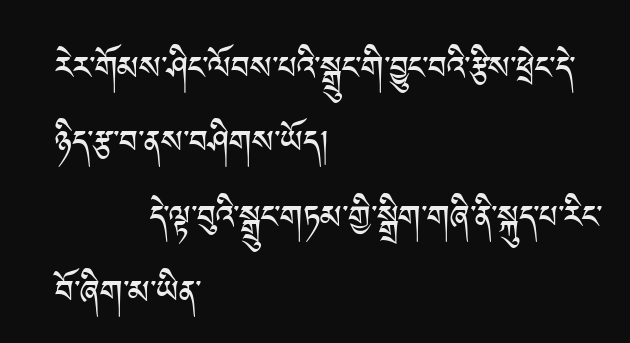རེར་གོམས་ཤིང་ལོབས་པའི་སྒྲུང་གི་བྱུང་བའི་རྩིས་ཕྲེང་དེ་ཉིད་རྩ་བ་ནས་བཤིགས་ཡོད།
        དེ་ལྟ་བུའི་སྒྲུང་གཏམ་གྱི་སྒྲིག་གཞི་ནི་སྐུད་པ་རིང་བོ་ཞིག་མ་ཡིན་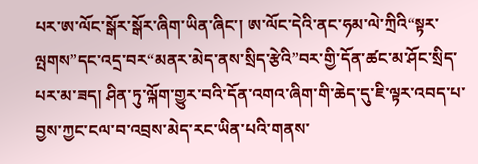པར་ཨ་ལོང་སྒོར་སྒོར་ཞིག་ཡིན་ཞིང་། ཨ་ལོང་དེའི་ནང་ཧམ་ལེ་ཀྲིའི“སྟར་ལྤགས”དང་འདྲ་བར“མནར་མེད་ནས་སྲིད་རྩེའི”བར་གྱི་དོན་ཚང་མ་ཤོང་སྲིད་པར་མ་ཟད། ཤིན་ཏུ་ལྐོག་གྱུར་བའི་དོན་འགའ་ཞིག་གི་ཆེད་དུ་ཇི་ལྟར་འབད་པ་བྱས་ཀྱང་ངལ་བ་འབྲས་མེད་རང་ཡིན་པའི་གནས་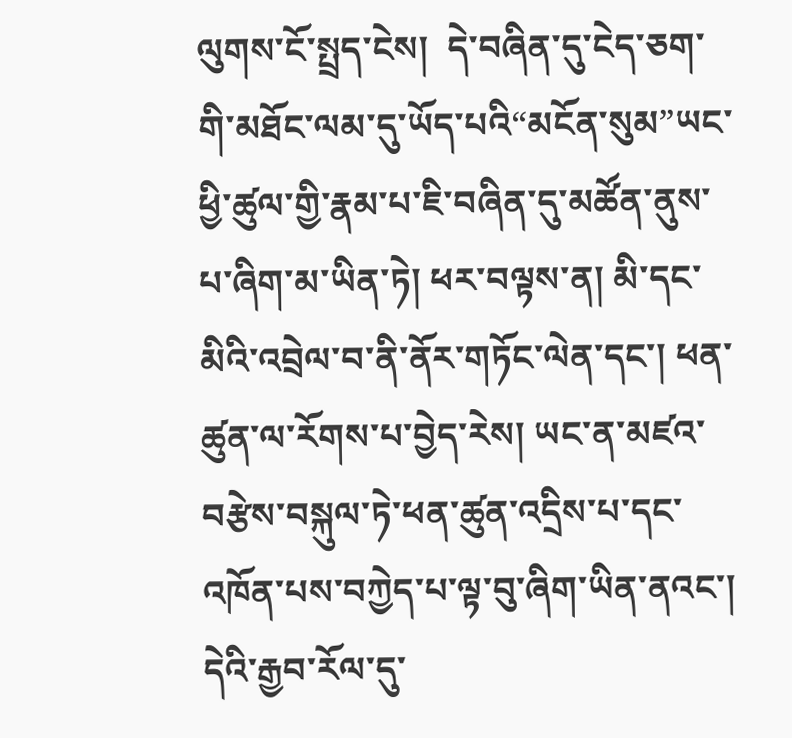ལུགས་ངོ་སྤྲད་ངེས།  དེ་བཞིན་དུ་ངེད་ཅག་གི་མཐོང་ལམ་དུ་ཡོད་པའི“མངོན་སུམ”ཡང་ཕྱི་ཚུལ་གྱི་རྣམ་པ་ཇི་བཞིན་དུ་མཚོན་ནུས་པ་ཞིག་མ་ཡིན་ཏེ། ཕར་བལྟས་ན། མི་དང་མིའི་འབྲེལ་བ་ནི་ནོར་གཏོང་ལེན་དང་། ཕན་ཚུན་ལ་རོགས་པ་བྱེད་རེས། ཡང་ན་མཛའ་བརྩེས་བསྐུལ་ཏེ་ཕན་ཚུན་འདྲིས་པ་དང་འཁོན་པས་བཀྱེད་པ་ལྟ་བུ་ཞིག་ཡིན་ནའང་། དེའི་རྒྱབ་རོལ་དུ་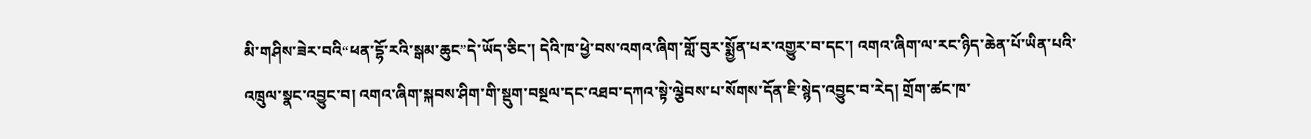མི་གཤིས་ཟེར་བའི“ཕན་དྷོ་རའི་སྒམ་ཆུང”དེ་ཡོད་ཅིང་། དེའི་ཁ་ཕྱེ་བས་འགའ་ཞིག་གློ་བུར་སྨྱོན་པར་འགྱུར་བ་དང་། འགའ་ཞིག་ལ་རང་ཉིད་ཆེན་པོ་ཡིན་པའི་འཁྲུལ་སྣང་འབྱུང་བ། འགའ་ཞིག་སྐབས་ཤིག་གི་སྡུག་བསྔལ་དང་འཐབ་དཀའ་སྟེ་ལྕེབས་པ་སོགས་དོན་ཇི་སྙེད་འབྱུང་བ་རེད། གྲོག་ཚང་ཁ་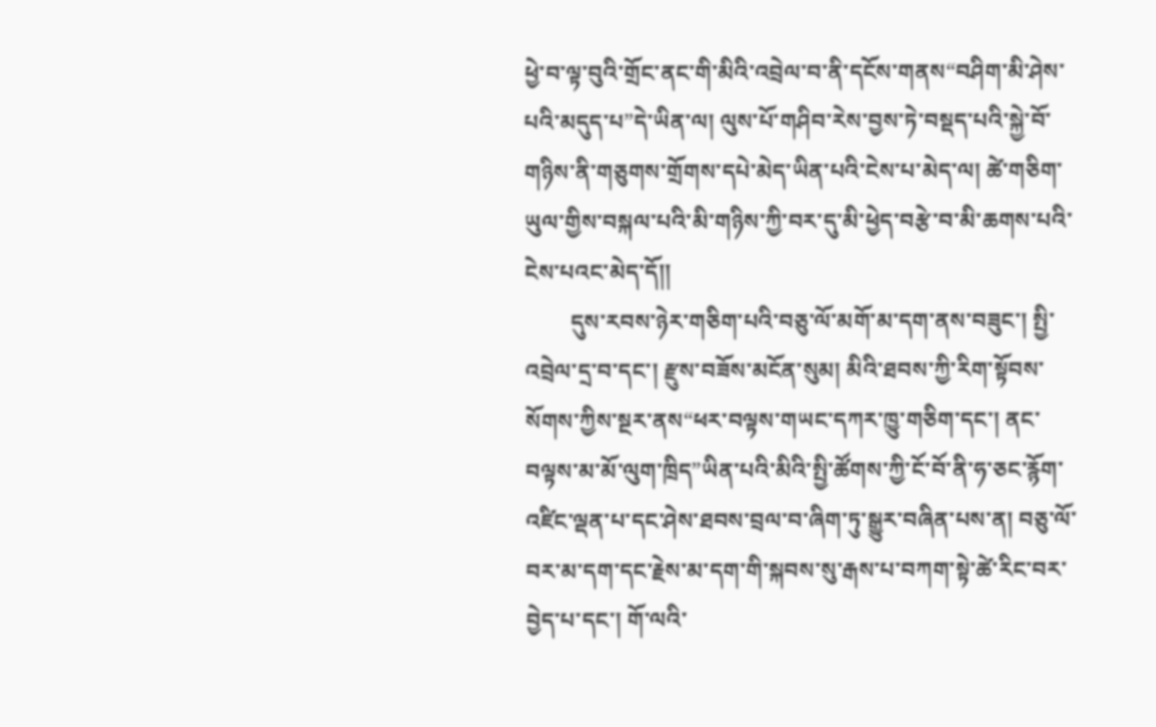ཕྱེ་བ་ལྟ་བུའི་གྲོང་ནང་གི་མིའི་འབྲེལ་བ་ནི་དངོས་གནས“བཤིག་མི་ཤེས་པའི་མདུད་པ”དེ་ཡིན་ལ། ལུས་པོ་གཤིབ་རེས་བྱས་ཏེ་བསྡད་པའི་སྐྱེ་བོ་གཉིས་ནི་གཅུགས་གྲོགས་དཔེ་མེད་ཡིན་པའི་ངེས་པ་མེད་ལ། ཚེ་གཅིག་ཡུལ་གྱིས་བསྐལ་པའི་མི་གཉིས་ཀྱི་བར་དུ་མི་ཕྱེད་བརྩེ་བ་མི་ཆགས་པའི་ངེས་པའང་མེད་དོ།།
        དུས་རབས་ཉེར་གཅིག་པའི་བཅུ་ལོ་མགོ་མ་དག་ནས་བཟུང་། སྤྱི་འབྲེལ་དྲ་བ་དང་། རྫུས་བཟོས་མངོན་སུམ། མིའི་ཐབས་ཀྱི་རིག་སྟོབས་སོགས་ཀྱིས་སྔར་ནས“ཕར་བལྟས་གཡང་དཀར་ཁྱུ་གཅིག་དང་། ནང་བལྟས་མ་མོ་ལུག་ཁྲིད”ཡིན་པའི་མིའི་སྤྱི་ཚོགས་ཀྱི་ངོ་བོ་ནི་ཧ་ཅང་རྙོག་འཛིང་ལྡན་པ་དང་ཤེས་ཐབས་བྲལ་བ་ཞིག་ཏུ་སྒྱུར་བཞིན་པས་ན། བཅུ་ལོ་བར་མ་དག་དང་རྗེས་མ་དག་གི་སྐབས་སུ་རྒས་པ་བཀག་སྟེ་ཚེ་རིང་བར་བྱེད་པ་དང་། གོ་ལའི་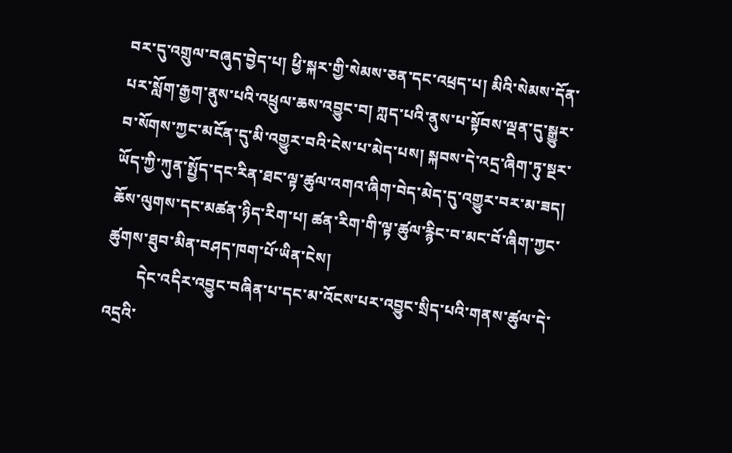བར་དུ་འགྲུལ་བཞུད་བྱེད་པ། ཕྱི་སྐར་གྱི་སེམས་ཅན་དང་འཕྲད་པ། མིའི་སེམས་དོན་པར་སློག་རྒྱག་ནུས་པའི་འཕྲུལ་ཆས་འབྱུང་བ། ཀླད་པའི་ནུས་པ་སྟོབས་ལྡན་དུ་སྒྱུར་བ་སོགས་ཀྱང་མངོན་དུ་མི་འགྱུར་བའི་ངེས་པ་མེད་པས། སྐབས་དེ་འདྲ་ཞིག་ཏུ་སྔར་ཡོད་ཀྱི་ཀུན་སྤྱོད་དང་རིན་ཐང་ལྟ་ཚུལ་འགའ་ཞིག་བེད་མེད་དུ་འགྱུར་བར་མ་ཟད། ཆོས་ལུགས་དང་མཚན་ཉིད་རིག་པ། ཚན་རིག་གི་ལྟ་ཚུལ་རྙིང་བ་མང་བོ་ཞིག་ཀྱང་ཚུགས་ཐུབ་མིན་བཤད་ཁག་པོ་ཡིན་ངེས།
        དེང་འདིར་འབྱུང་བཞིན་པ་དང་མ་འོངས་པར་འབྱུང་སྲིད་པའི་གནས་ཚུལ་དེ་འདྲའི་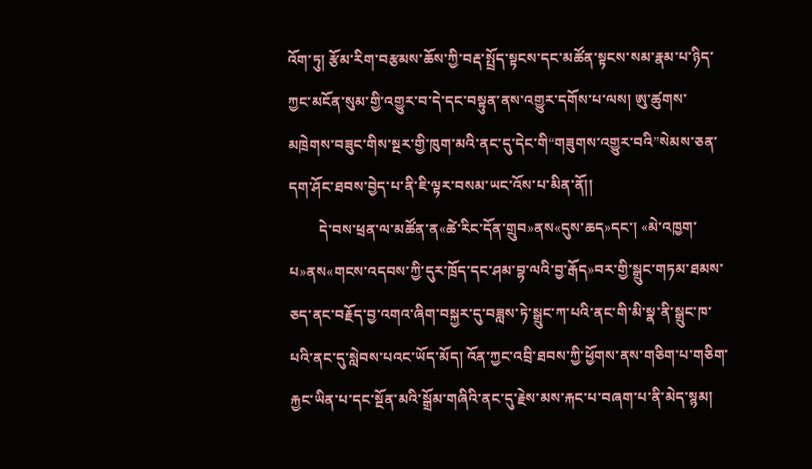འོག་ཏུ། རྩོམ་རིག་བརྩམས་ཆོས་ཀྱི་བརྡ་སྤྲོད་སྟངས་དང་མཚོན་སྟངས་སམ་རྣམ་པ་ཉིད་ཀྱང་མངོན་སུམ་གྱི་འགྱུར་བ་དེ་དང་བསྟུན་ནས་འགྱུར་དགོས་པ་ལས། ཨུ་ཚུགས་མཁྲེགས་བཟུང་གིས་སྔར་གྱི་ཁུག་མའི་ནང་དུ་དེང་གི“གཟུགས་འགྱུར་བའི”སེམས་ཅན་དག་ཤོང་ཐབས་བྱེད་པ་ནི་ཇི་ལྟར་བསམ་ཡང་འོས་པ་མིན་ནོ།།
        དེ་བས་ཕྲན་ལ་མཚོན་ན«ཚེ་རིང་དོན་གྲུབ»ནས«དུས་ཆད»དང་། «མེ་འཁྱག་པ»ནས«གངས་འདབས་ཀྱི་དུར་ཁྲོད་དང་ཤམ་བྷ་ལའི་བྱ་རྒོད»བར་གྱི་སྒྲུང་གཏམ་ཐམས་ཅད་ནང་བརྗོད་བྱ་འགའ་ཞིག་བསྐྱར་དུ་བཟླས་ཏེ་སྒྲུང་ཀ་པའི་ནང་གི་མི་སྣ་ནི་སྒྲུང་ཁ་པའི་ནང་དུ་སླེབས་པའང་ཡོད་མོད། འོན་ཀྱང་འབྲི་ཐབས་ཀྱི་ཕྱོགས་ནས་གཅིག་པ་གཅིག་རྐྱང་ཡིན་པ་དང་སྔོན་མའི་སྒྲོམ་གཞིའི་ནང་དུ་རྗེས་མས་རྐང་པ་བཞག་པ་ནི་མེད་སྙམ།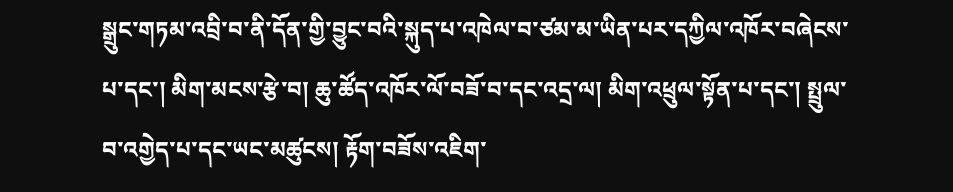སྒྲུང་གཏམ་འབྲི་བ་ནི་དོན་གྱི་བྱུང་བའི་སྐུད་པ་འཁེལ་བ་ཙམ་མ་ཡིན་པར་དཀྱིལ་འཁོར་བཞེངས་པ་དང་། མིག་མངས་རྩེ་བ། ཆུ་ཚོད་འཁོར་ལོ་བཟོ་བ་དང་འདྲ་ལ། མིག་འཕྲུལ་སྟོན་པ་དང་། སྤྲུལ་བ་འགྱེད་པ་དང་ཡང་མཚུངས། རྟོག་བཟོས་འཇིག་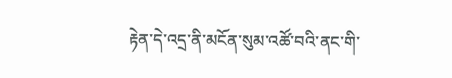རྟེན་དེ་འདྲ་ནི་མངོན་སུམ་འཚོ་བའི་ནང་གི་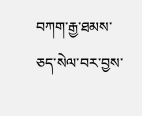བཀག་རྒྱ་ཐམས་ཅད་སེལ་བར་བྱས་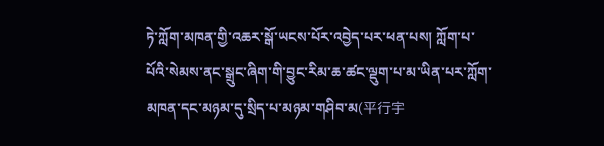ཏེ་ཀློག་མཁན་གྱི་འཆར་སྒོ་ཡངས་པོར་འབྱེད་པར་ཕན་པས། ཀློག་པ་པོའི་སེམས་ནང་སྒྲུང་ཞིག་གི་བྱུང་རིམ་ཆ་ཚང་ལྡུག་པ་མ་ཡིན་པར་ཀློག་མཁན་དང་མཉམ་དུ་སྲིད་པ་མཉམ་གཤིབ་མ(平行宇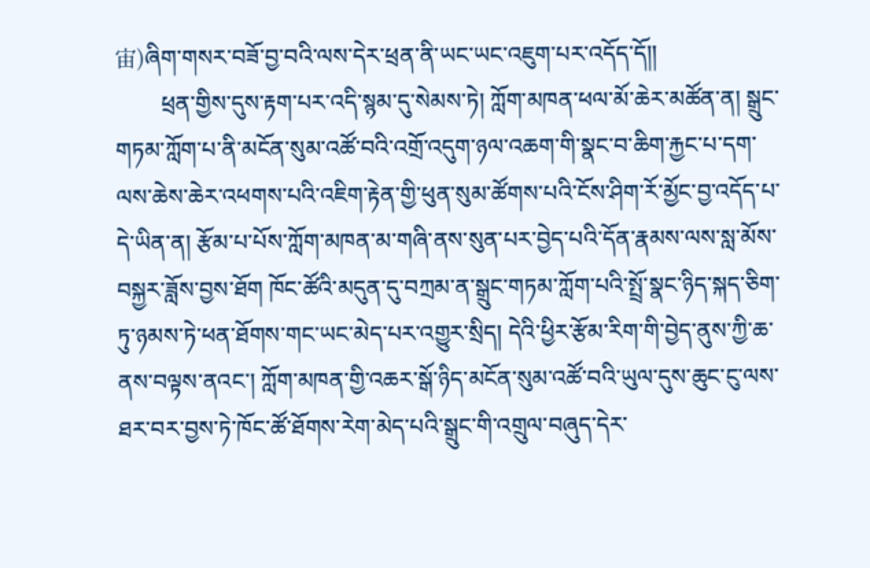宙)ཞིག་གསར་བཟོ་བྱ་བའི་ལས་དེར་ཕྲན་ནི་ཡང་ཡང་འཇུག་པར་འདོད་དོ།།
        ཕྲན་གྱིས་དུས་རྟག་པར་འདི་སྙམ་དུ་སེམས་ཏེ། ཀློག་མཁན་ཕལ་མོ་ཆེར་མཚོན་ན། སྒྲུང་གཏམ་ཀློག་པ་ནི་མངོན་སུམ་འཚོ་བའི་འགྲོ་འདུག་ཉལ་འཆག་གི་སྣང་བ་ཆིག་རྐྱང་པ་དག་ལས་ཆེས་ཆེར་འཕགས་པའི་འཇིག་རྟེན་གྱི་ཕུན་སུམ་ཚོགས་པའི་ངོས་ཤིག་རོ་མྱོང་བྱ་འདོད་པ་དེ་ཡིན་ན། རྩོམ་པ་པོས་ཀློག་མཁན་མ་གཞི་ནས་སུན་པར་བྱེད་པའི་དོན་རྣམས་ལས་སླ་མོས་བསྐྱར་ཟློས་བྱས་ཐོག ཁོང་ཚོའི་མདུན་དུ་བཀྲམ་ན་སྒྲུང་གཏམ་ཀློག་པའི་སྤྲོ་སྣང་ཉིད་སྐད་ཅིག་ཏུ་ཉམས་ཏེ་ཕན་ཐོགས་གང་ཡང་མེད་པར་འགྱུར་སྲིད། དེའི་ཕྱིར་རྩོམ་རིག་གི་བྱེད་ནུས་ཀྱི་ཆ་ནས་བལྟས་ནའང་། ཀློག་མཁན་གྱི་འཆར་སྒོ་ཉིད་མངོན་སུམ་འཚོ་བའི་ཡུལ་དུས་ཆུང་ངུ་ལས་ཐར་བར་བྱས་ཏེ་ཁོང་ཚོ་ཐོགས་རེག་མེད་པའི་སྒྲུང་གི་འགྲུལ་བཞུད་དེར་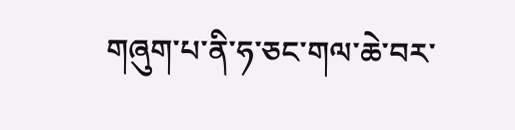གཞུག་པ་ནི་ཧ་ཅང་གལ་ཆེ་བར་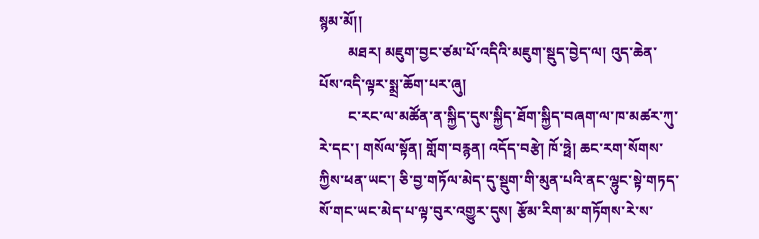སྙམ་མོ།།
        མཐར། མཇུག་བྱང་ཙམ་པོ་འདིའི་མཇུག་སྡུད་བྱེད་ལ། འུད་ཆེན་པོས་འདི་ལྟར་སྨྲ་ཆོག་པར་ཞུ།
        ང་རང་ལ་མཚོན་ན་སྐྱིད་དུས་སྐྱིད་ཐོག་སྐྱིད་བཞག་ལ་ཁ་མཚར་ཀུ་རེ་དང་། གསོལ་སྟོན། གློག་བརྙན། འདོད་བརྩེ། ཁོ་ཧྥེ། ཆང་རག་སོགས་ཀྱིས་ཕན་ཡང་། ཅི་བྱ་གཏོལ་མེད་དུ་སྡུག་གི་མུན་པའི་ནང་ལྷུང་སྟེ་གཏད་སོ་གང་ཡང་མེད་པ་ལྟ་བུར་འགྱུར་དུས། རྩོམ་རིག་མ་གཏོགས་རེ་ས་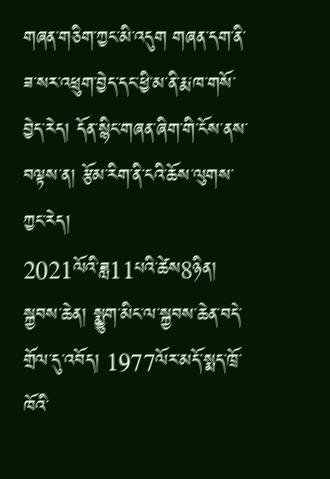གཞན་གཅིག་ཀྱང་མི་འདུག གཞན་དག་ནི་ཟ་སར་འཕྲུག་བྱེད་དང་ཕྱི་མ་ནི་རྨ་ཁ་གསོ་བྱེད་རེད། དོན་སྙིང་གཞན་ཞིག་གི་ངོས་ནས་བལྟས་ན། རྩོམ་རིག་ནི་ངའི་ཆོས་ལུགས་ཀྱང་རེད།
2021ལོའི་ཟླ11པའི་ཚེས8ཉིན།
སྐྱབས་ཆེན། སྨྱུག་མིང་ལ་སྐྱབས་ཆེན་བདེ་གྲོལ་དུ་འབོད། 1977ལོར་མདོ་སྨད་ཁྲོ་ཁོའི་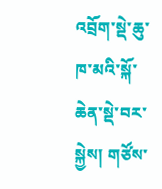འབྲོག་སྡེ་ཆུ་ཁ་མའི་སྐོ་ཆེན་སྡེ་བར་སྐྱེས། གཙོས་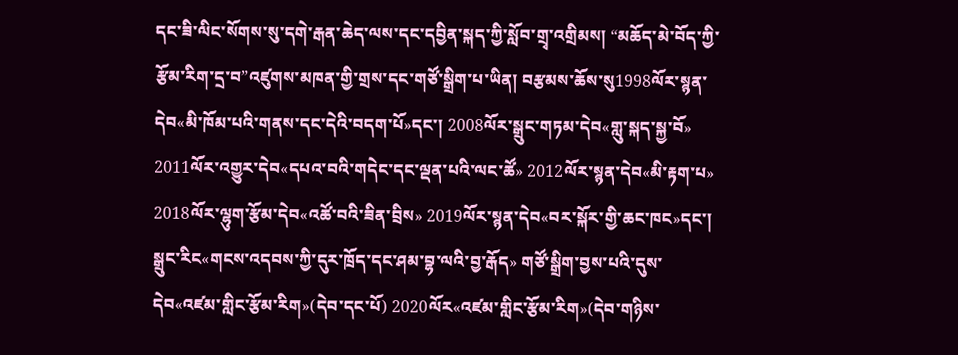དང་ཟི་ལིང་སོགས་སུ་དགེ་རྒན་ཆེད་ལས་དང་དབྱིན་སྐད་ཀྱི་སློབ་གྲྭ་འགྲིམས། “མཆོད་མེ་བོད་ཀྱི་རྩོམ་རིག་དྲ་བ”འཛུགས་མཁན་གྱི་གྲས་དང་གཙོ་སྒྲིག་པ་ཡིན། བརྩམས་ཆོས་སུ1998ལོར་སྙན་དེབ«མི་ཁོམ་པའི་གནས་དང་དེའི་བདག་པོ»དང་། 2008ལོར་སྒྲུང་གཏམ་དེབ«གླུ་སྐད་སྐྱ་བོ» 2011ལོར་འགྱུར་དེབ«དཔའ་བའི་གདེང་དང་ལྡན་པའི་ལང་ཚོ» 2012ལོར་སྙན་དེབ«མི་རྟག་པ» 2018ལོར་ལྷུག་རྩོམ་དེབ«འཚོ་བའི་ཟིན་བྲིས» 2019ལོར་སྙན་དེབ«བར་སྐོར་གྱི་ཆང་ཁང»དང་། སྒྲུང་རིང«གངས་འདབས་ཀྱི་དུར་ཁྲོད་དང་ཤམ་བྷ་ལའི་བྱ་རྒོད» གཙོ་སྒྲིག་བྱས་པའི་དུས་དེབ«འཛམ་གླིང་རྩོམ་རིག»(དེབ་དང་པོ) 2020ལོར«འཛམ་གླིང་རྩོམ་རིག»(དེབ་གཉིས་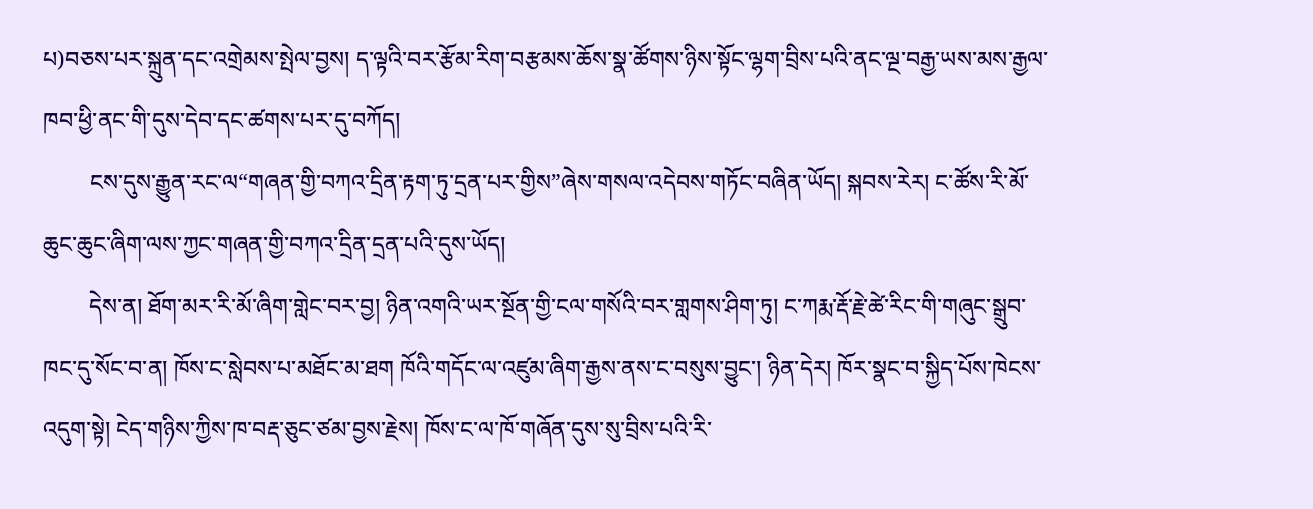པ)བཅས་པར་སྐྲུན་དང་འགྲེམས་སྤེལ་བྱས། ད་ལྟའི་བར་རྩོམ་རིག་བརྩམས་ཆོས་སྣ་ཚོགས་ཉིས་སྟོང་ལྷག་བྲིས་པའི་ནང་ལྔ་བརྒྱ་ཡས་མས་རྒྱལ་ཁབ་ཕྱི་ནང་གི་དུས་དེབ་དང་ཚགས་པར་དུ་བཀོད།
        ངས་དུས་རྒྱུན་རང་ལ“གཞན་གྱི་བཀའ་དྲིན་རྟག་ཏུ་དྲན་པར་གྱིས”ཞེས་གསལ་འདེབས་གཏོང་བཞིན་ཡོད། སྐབས་རེར། ང་ཚོས་རི་མོ་ཆུང་ཆུང་ཞིག་ལས་ཀྱང་གཞན་གྱི་བཀའ་དྲིན་དྲན་པའི་དུས་ཡོད།
        དེས་ན། ཐོག་མར་རི་མོ་ཞིག་གླེང་བར་བྱ། ཉིན་འགའི་ཡར་སྔོན་གྱི་ངལ་གསོའི་བར་གླགས་ཤིག་ཏུ། ང་ཀརྨ་རྡོ་རྗེ་ཚེ་རིང་གི་གཞུང་སྒྲུབ་ཁང་དུ་སོང་བ་ན། ཁོས་ང་སླེབས་པ་མཐོང་མ་ཐག ཁོའི་གདོང་ལ་འཛུམ་ཞིག་རྒྱས་ནས་ང་བསུས་བྱུང་། ཉིན་དེར། ཁོར་སྣང་བ་སྐྱིད་པོས་ཁེངས་འདུག་སྟེ། ངེད་གཉིས་ཀྱིས་ཁ་བརྡ་ཅུང་ཙམ་བྱས་རྗེས། ཁོས་ང་ལ་ཁོ་གཞོན་དུས་སུ་བྲིས་པའི་རི་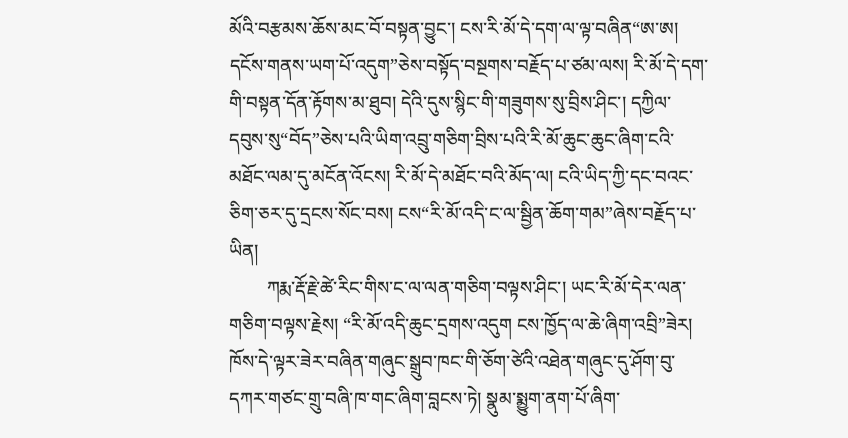མོའི་བརྩམས་ཆོས་མང་བོ་བསྟན་བྱུང་། ངས་རི་མོ་དེ་དག་ལ་ལྟ་བཞིན“ཨ་ཨ། དངོས་གནས་ཡག་པོ་འདུག”ཅེས་བསྟོད་བསྔགས་བརྗོད་པ་ཙམ་ལས། རི་མོ་དེ་དག་གི་བསྟན་དོན་རྟོགས་མ་ཐུབ། དེའི་དུས་སྙིང་གི་གཟུགས་སུ་བྲིས་ཤིང་། དཀྱིལ་དབུས་སུ“བོད”ཅེས་པའི་ཡིག་འབྲུ་གཅིག་བྲིས་པའི་རི་མོ་ཆུང་ཆུང་ཞིག་ངའི་མཐོང་ལམ་དུ་མངོན་འོངས། རི་མོ་དེ་མཐོང་བའི་མོད་ལ། ངའི་ཡིད་ཀྱི་དང་བའང་ཅིག་ཅར་དུ་དྲངས་སོང་བས། ངས“རི་མོ་འདི་ང་ལ་སྦྱིན་ཆོག་གམ”ཞེས་བརྗོད་པ་ཡིན།
        ཀརྨ་རྡོ་རྗེ་ཚེ་རིང་གིས་ང་ལ་ལན་གཅིག་བལྟས་ཤིང་། ཡང་རི་མོ་དེར་ལན་གཅིག་བལྟས་རྗེས། “རི་མོ་འདི་ཆུང་དྲགས་འདུག ངས་ཁྱོད་ལ་ཆེ་ཞིག་འབྲི”ཟེར། ཁོས་དེ་ལྟར་ཟེར་བཞིན་གཞུང་སྒྲུབ་ཁང་གི་ཅོག་ཙེའི་འཐེན་གཞུང་དུ་ཤོག་བུ་དཀར་གཙང་གྲུ་བཞི་ཁ་གང་ཞིག་བླངས་ཏེ། སྣུམ་སྨྱུག་ནག་པོ་ཞིག་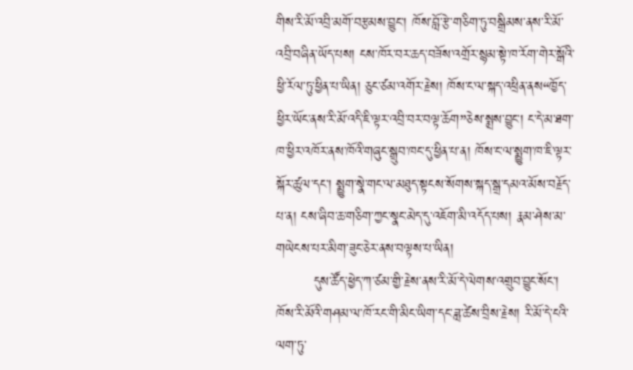གིས་རི་མོ་འབྲི་མགོ་བརྩམས་བྱུང་། ཁོས་བློ་རྩེ་གཅིག་ཏུ་བསྒྲིམས་ནས་རི་མོ་འབྲི་བཞིན་ཡོད་པས། ངས་ཁོར་བར་ཆད་བཟོས་འགྲོར་སྙམ་སྟེ་ཁ་རོག་གེར་སྒོའི་ཕྱི་རོལ་ཏུ་ཕྱིན་པ་ཡིན། ཅུང་ཙམ་འགོར་རྗེས། ཁོས་ང་ལ་སྐད་འཕྲིན་ནས“ཁྱོད་ཕྱིར་ཡོང་ནས་རི་མོ་འདི་ཇི་ལྟར་འབྲི་བར་བལྟ་ཆོག”ཅེས་སྨྲས་བྱུང་། ང་དེ་མ་ཐག་ཁ་ཕྱིར་འཁོར་ནས་ཁོའི་གཞུང་སྒྲུབ་ཁང་དུ་ཕྱིན་པ་ན། ཁོས་ང་ལ་སྨྱུག་ཁ་ཇི་ལྟར་སྐོར་ཚུལ་དང་། སྨྱུག་སྣེ་གང་ལ་མཐུད་སྟངས་སོགས་སྐད་སྒྲ་དམའ་མོས་བརྗོད་པ་ན། ངས་ཞིབ་ཆ་གཅིག་ཀྱང་སྣང་མེད་དུ་འཇོག་མི་འདོད་པས། རྣམ་ཤེས་མ་གཡེངས་པར་མིག་ཟུང་ཅེར་ནས་བལྟས་པ་ཡིན།
        དུས་ཚོད་ཕྱེད་ཀ་ཙམ་གྱི་རྗེས་ནས་རི་མོ་དེ་ལེགས་འགྲུབ་བྱུང་སོང་། ཁོས་རི་མོའི་གཤམ་ལ་ཁོ་རང་གི་མིང་ཡིག་དང་ཟླ་ཚེས་བྲིས་རྗེས། རི་མོ་དེ་ངའི་ལག་ཏུ་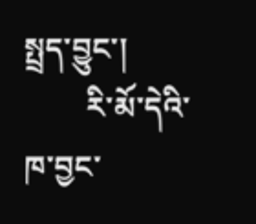སྤྲད་བྱུང་།
        རི་མོ་དེའི་ཁ་བྱང་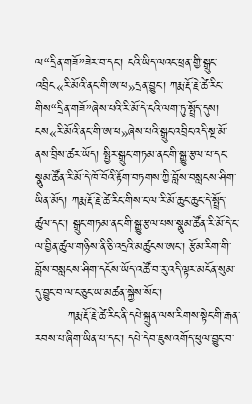ལ“དྲིན་གཟོ”ཟེར་བ་དང་། ངའི་ཡིད་ལའང་ཕྲན་གྱི་སྒྲུང་འབྲིང«རི་མོའི་ནང་གི་ཨ་ཕ»དྲན་བྱུང་། ཀརྨ་རྡོ་རྗེ་ཚེ་རིང་གིས“དྲིན་གཟོ”ཞེས་པའི་རི་མོ་དེ་ངའི་ལག་ཏུ་སྤྲོད་དུས། ངས«རི་མོའི་ནང་གི་ཨ་ཕ»ཞེས་པའི་སྒྲུང་འབྲིང་འདི་སྔ་མོ་ནས་བྲིས་ཚར་ཡོད། སྤྱིར་སྒྲུང་གཏམ་ནང་གི་སྒྱུ་རྩལ་པ་དང་སྣུམ་ཚོན་རི་མོ་དེ་ཁོ་བོའི་རྟོག་བཏགས་ཀྱི་བློས་བསླངས་ཤིག་ཡིན་མོད། ཀརྨ་རྡོ་རྗེ་ཚེ་རིང་གིས་ང་ལ་རི་མོ་ཆུང་ཆུང་དེ་སྤྲོད་ཚུལ་དང་། སྒྲུང་གཏམ་ནང་གི་སྒྱུ་རྩལ་པས་སྣུམ་ཚོན་རི་མོ་དེ་ང་ལ་བྱིན་ཚུལ་གཉིས་ནི་ཅི་འདྲའི་མཚུངས་ཨང་། རྩོམ་རིག་གི་བློས་བསླངས་ཤིག་དངོས་ཡོད་འཚོ་བ་རུ་འདི་ལྟར་མངོན་སུམ་དུ་བྱུང་བ་ལ་ང་ཅུང་ཡ་མཚན་སྐྱེས་སོང་།
        ཀརྨ་རྡོ་རྗེ་ཚེ་རིང་ནི་དཔེ་སྐྲུན་ལས་རིགས་སྟེང་གི་རྒན་རབས་པ་ཞིག་ཡིན་པ་དང་། དཔེ་དེབ་ཇུས་འགོད་ཕུལ་བྱུང་བ་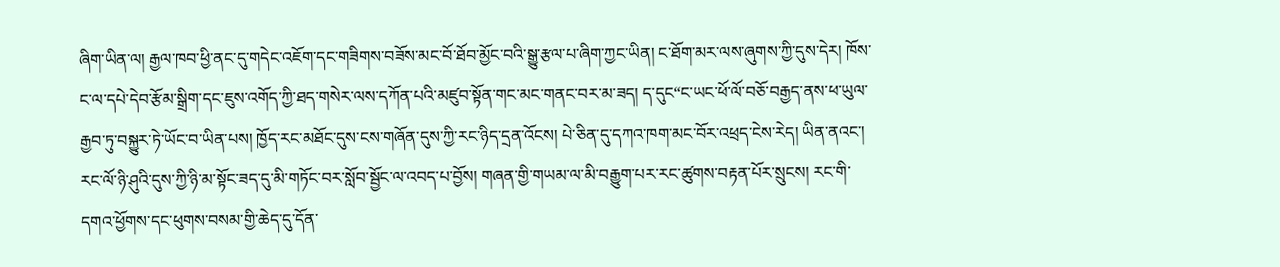ཞིག་ཡིན་ལ། རྒྱལ་ཁབ་ཕྱི་ནང་དུ་གདེང་འཇོག་དང་གཟིགས་བཟོས་མང་བོ་ཐོབ་མྱོང་བའི་སྒྱུ་རྩལ་པ་ཞིག་ཀྱང་ཡིན། ང་ཐོག་མར་ལས་ཞུགས་ཀྱི་དུས་དེར། ཁོས་ང་ལ་དཔེ་དེབ་རྩོམ་སྒྲིག་དང་ཇུས་འགོད་ཀྱི་ཐད་གསེར་ལས་དཀོན་པའི་མཛུབ་སྟོན་གང་མང་གནང་བར་མ་ཟད། ད་དུང“ང་ཡང་ཕོ་ལོ་བཅོ་བརྒྱད་ནས་ཕ་ཡུལ་རྒྱབ་ཏུ་བསྐྱུར་ཏེ་ཡོང་བ་ཡིན་པས། ཁྱོད་རང་མཐོང་དུས་ངས་གཞོན་དུས་ཀྱི་རང་ཉིད་དྲན་འོངས། པེ་ཅིན་དུ་དཀའ་ཁག་མང་བོར་འཕྲད་ངེས་རེད། ཡིན་ནའང་། རང་ལོ་ཉི་ཤུའི་དུས་ཀྱི་ཉི་མ་སྟོང་ཟད་དུ་མི་གཏོང་བར་སློབ་སྦྱོང་ལ་འབད་པ་བྱོས། གཞན་གྱི་གཡམ་ལ་མི་བརྒྱུག་པར་རང་ཚུགས་བརྟན་པོར་སྲུངས། རང་གི་དགའ་ཕྱོགས་དང་ཕུགས་བསམ་གྱི་ཆེད་དུ་དོན་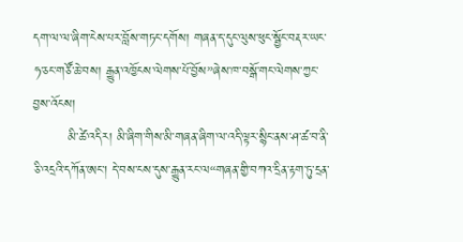དག་ལ་ལ་ཞིག་ངེས་པར་བློས་གཏང་དགོས། གཞན་ད་དུང་ལུས་ཕུང་སྦྱོང་བརྡར་ཡང་ཧ་ཅང་གཙོ་ཆེ་བས། རྒྱུན་འཁྱོངས་ལེགས་པོ་བྱོས”ཞེས་ཁ་བསྒོ་གང་ལེགས་ཀྱང་བྱས་འོངས།
        མི་ཚེ་འདིར། མི་ཞིག་གིས་མི་གཞན་ཞིག་ལ་འདི་ལྟར་སྙིང་ནས་ཤ་ཚ་བ་ནི་ཅི་འདྲའི་དཀོན་ཨང་། དེ་བས་ངས་དུས་རྒྱུན་རང་ལ“གཞན་གྱི་བཀའ་དྲིན་རྟག་ཏུ་དྲན་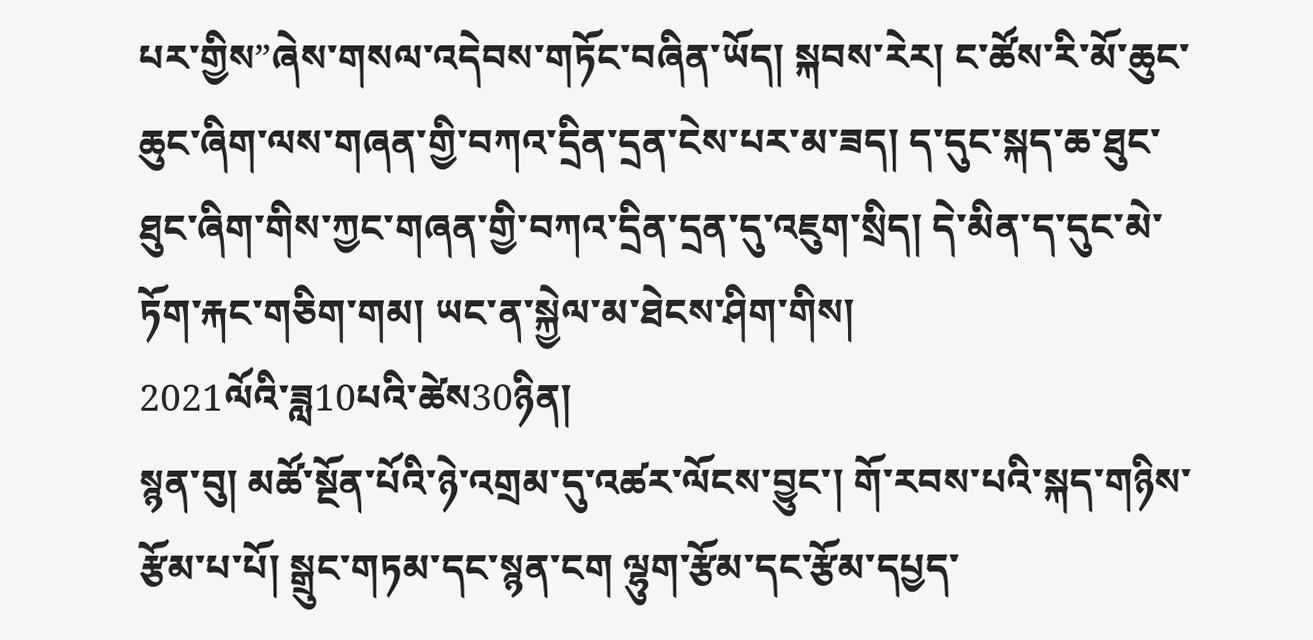པར་གྱིས”ཞེས་གསལ་འདེབས་གཏོང་བཞིན་ཡོད། སྐབས་རེར། ང་ཚོས་རི་མོ་ཆུང་ཆུང་ཞིག་ལས་གཞན་གྱི་བཀའ་དྲིན་དྲན་ངེས་པར་མ་ཟད། ད་དུང་སྐད་ཆ་ཐུང་ཐུང་ཞིག་གིས་ཀྱང་གཞན་གྱི་བཀའ་དྲིན་དྲན་དུ་འཇུག་སྲིད། དེ་མིན་ད་དུང་མེ་ཏོག་རྐང་གཅིག་གམ། ཡང་ན་སྐྱེལ་མ་ཐེངས་ཤིག་གིས།
2021ལོའི་ཟླ10པའི་ཚེས30ཉིན།
སྙན་བུ། མཚོ་སྔོན་པོའི་ཉེ་འགྲམ་དུ་འཚར་ལོངས་བྱུང་། གོ་རབས་པའི་སྐད་གཉིས་རྩོམ་པ་པོ། སྒྲུང་གཏམ་དང་སྙན་ངག ལྷུག་རྩོམ་དང་རྩོམ་དཔྱད་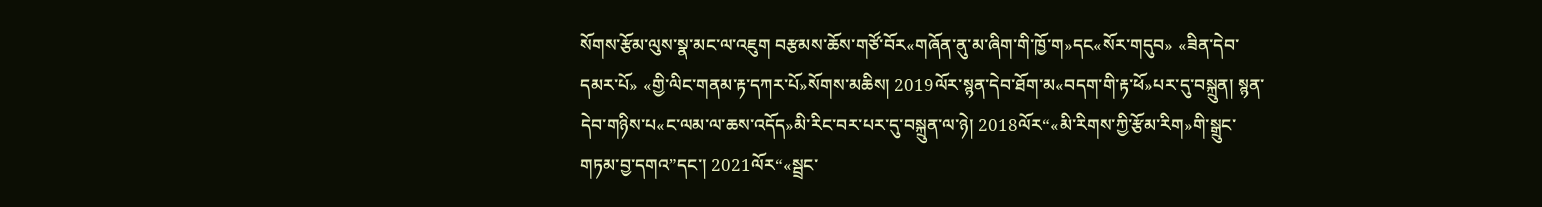སོགས་རྩོམ་ལུས་སྣ་མང་ལ་འཇུག བརྩམས་ཆོས་གཙོ་བོར«གཞོན་ནུ་མ་ཞིག་གི་ཁྱོ་ག»དང«སོར་གདུབ» «ཟིན་དེབ་དམར་པོ» «གྱི་ལིང་གནམ་རྟ་དཀར་པོ»སོགས་མཆིས། 2019ལོར་སྙན་དེབ་ཐོག་མ«བདག་གི་རྟ་ཕོ»པར་དུ་བསྐྲུན། སྙན་དེབ་གཉིས་པ«ང་ལམ་ལ་ཆས་འདོད»མི་རིང་བར་པར་དུ་བསྐྲུན་ལ་ཉེ། 2018ལོར“«མི་རིགས་ཀྱི་རྩོམ་རིག»གི་སྒྲུང་གཏམ་བྱ་དགའ”དང་། 2021ལོར“«སྦྲང་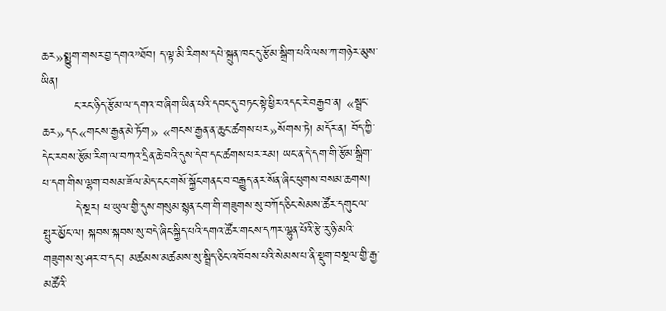ཆར»སྨྱུག་གསར་བྱ་དགའ”ཐོབ། ད་ལྟ་མི་རིགས་དཔེ་སྐྲུན་ཁང་དུ་རྩོམ་སྒྲིག་པའི་ལས་ཀ་གཉེར་མུས་ཡིན།
        ང་རང་ཉིད་རྩོམ་ལ་དགའ་བ་ཞིག་ཡིན་པའི་དབང་དུ་བཏང་སྟེ་ཕྱིར་འདང་རེ་བརྒྱབ་ན། «སྦྲང་ཆར»དང«གངས་རྒྱན་མེ་ཏོག» «གངས་རྒྱན་ན་ཆུང་ཚགས་པར»སོགས་ཏེ། མདོར་ན། བོད་ཀྱི་དེང་རབས་རྩོམ་རིག་ལ་བཀའ་དྲིན་ཆེ་བའི་དུས་དེབ་དང་ཚགས་པར་རམ། ཡང་ན་དེ་དག་གི་རྩོམ་སྒྲིག་པ་དག་གིས་ལྷག་བསམ་ཟོལ་མེད་ངང་གསོ་སྐྱོང་གནང་བ་བརྒྱུད་ནར་སོན་ཞིང་ཕུགས་བསམ་ཆགས།
        དེ་སྔར། ཕ་ཡུལ་གྱི་དུས་གསུམ་སྙན་ངག་གི་གཟུགས་སུ་བཀོད་ཅིང་སེམས་ཚོར་དགུང་ལ་སྤུར་མྱོང་ལ། སྐབས་སྐབས་སུ་བདེ་ཞིང་སྐྱིད་པའི་དགའ་ཚོར་གངས་དཀར་ལྷུན་པོའི་རྩེ་རུ་ཉི་མའི་གཟུགས་སུ་ཤར་བ་དང་། མཚམས་མཚམས་སུ་སྦྲིད་ཅིང་འཁོབས་པའི་སེམས་པ་ནི་སྡུག་བསྔལ་གྱི་རྒྱ་མཚོའི་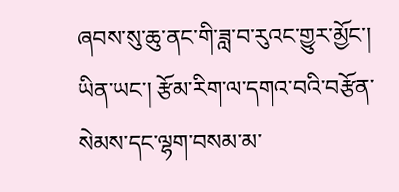ཞབས་སུ་ཆུ་ནང་གི་ཟླ་བ་རུའང་གྱུར་མྱོང་། ཡིན་ཡང་། རྩོམ་རིག་ལ་དགའ་བའི་བརྩོན་སེམས་དང་ལྷག་བསམ་མ་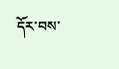དོར་བས་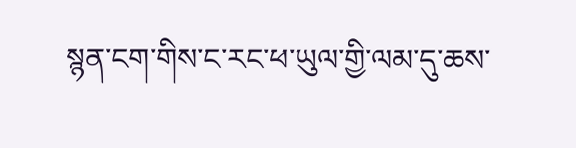སྙན་ངག་གིས་ང་རང་ཕ་ཡུལ་གྱི་ལམ་དུ་ཆས་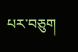པར་བཅུག